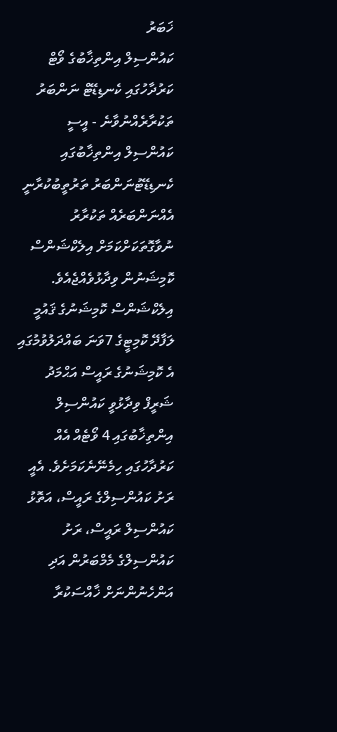ޚަބަރު
ކައުންސިލް އިންތިޚާބުގެ ވޯޓް ކަރުދާހުގައި ކެނޑިޑޭޓް ނަންބަރު ތަކުރާރެއްނުވާނެ - އީސީ
ކައުންސިލް އިންތިޚާބުގައި ކެނޑިޑޭޓުނަންބަރު ތަރުތީބުކުރާނީ އެއްނަންބަރެއް ތަކުރާރު ނުވާގޮތަކަށްކަމަށް އިލެކްޝަންސް ކޮމިޝަނުން ވިދާޅުވެއްޖެއެވެ.
އިލެކްޝަންސް ކޮމިޝަނުގެ ޤައުމީ ލަފާދޭ ކޮމިޓީގެ 7ވަނަ ބައްދަލުވުމުގައި އެ ކޮމިޝަނުގެ ރައީސް އަޙްމަދު ޝަރީފް ވިދާޅުވީ ކައުންސިލް އިންތިޚާބުގައި 4 ވޯޓެއް އެއް ކަރުދާހުގައި ހިމެނޭނެކަމަށެވެ. އެއީ ރަށު ކައުންސިލްގެ ރައީސް، އަތޮޅު ކައުންސިލް ރައީސް، ރަށު ކައުންސިލްގެ މެމްބަރުން އަދި އަންހެނުންނަށް ޚާއްސަކުރާ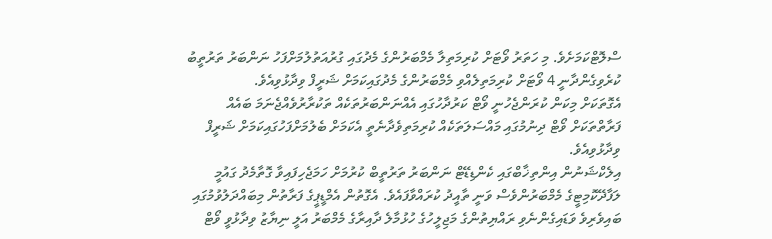ސްލޮޓްކަމަށެވެ. މި ހަތަރު ވޯޓަށް ކުރިމަތިލާ މެމްބަރުންގެ މެދުގައި ގުރުއަތުލުމަށްފަހު ނަންބަރު ތަރުތީބު ކުރެވިގެންދާނީ 4 ވޯޓަށް ކުރިމަތިލެއްވި މެމްބަރުންގެ މެދުގައިކަމަށް ޝަރީފް ވިދާޅުވިއެވެ.
އެގޮތަކަށް މިކަން ކުރަންޖެހުނީ ވޯޓް ކަރުދާހުގައި އެއްނަންބަރުތަކެއް ތަކުރާރުވެއްޖެނަމަ ބައެއް ފަރާތްތަކަށް ވޯޓް ދިނުމުގައި މައްސަލަތަކެއް ކުރިމަތިވެދާނެތީ އެކަމަށް ބެލުމަށްފަހުގައިކަމަށް ޝަރީފް ވިދާޅުވިއެވެ.
އިލެކްޝަނުން އިންތިޚާބްގައި ކެންޑިޑޭޓް ނަންބަރު ތަރުތީބް ކުރުމަށް ހަމަޖެހިފައިވާ ގޮތާމެދު ގައުމީ ލަފާދޭކޮމިޓީގެ މެމްބަރުންވެސް ވަނީ ތާއީދު ކުރައްވާފައެވެ. އެގޮތުން އެމްޑީޕީގެ ފަރާތުން މިބައްދަލުވުމުގައި ބައިވެރިވެ ވަޑައިގެންނެވި ރައްޔިތުންގެ މަޖިލީހުގެ ހުޅުމާލެ ދާއިރާގެ މެމްބަރު އަލީ ނިޔާޒު ވިދާޅުވީ ވޯޓް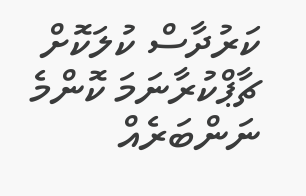ކަރުދާސް ކުލަކޮށް ޗާޕްކުރާނަމަ ކޮންމެ ނަންބަރެއް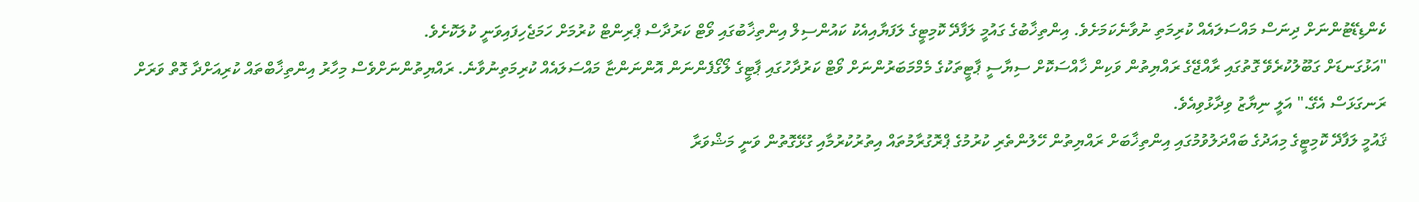ކެންޑިޑޭޓުންނަށް ދިނަސް މައްސަލައެއް ކުރިމަތި ނުވާނެކަމަށެވެ. އިންތިޚާބުގެ ގައުމީ ލަފާދޭ ކޮމިޓީގެ ލަފަޔާއިއެކު ކައުންސިލް އިންތިޚާބުގައި ވޯޓް ކަރުދާސް ޕްރިންޓް ކުރުމަށް ހަމަޖެހިފައިވަނީ ކުލަކޮށެވެ.
"އަޅުގަނޑަށް ގަބޫލުކުރެވޭ ގޮތުގައި ރާއްޖޭގެ ރައްޔިތުން ވަކިން ޚާއްސަކޮށް ސިޔާސީ ޕާޓީތަކުގެ މެމްމަބަރުންނަށް ވޯޓް ކަރުދާހުގައި ޕާޓީގެ ލޯގޯފެންނަން އޮންނަންޏާ މައްސަލައެއް ކުރިމަތިނުވާނެ. ރައްޔިތުންނަށްވެސް މިހާރު އިންތިޚާބްތައް ކުރިއަށްދާ ގޮތް ވަރަށް ރަނގަޅަސް އެގޭ." އަލީ ނިޔާޒު ވިދާޅުވިއެވެ.
ޤައުމީ ލަފާދޭ ކޮމިޓީގެ މިއަދުގެ ބައްދަލުވުމުގައި އިންތިޚާބަށް ރައްޔިތުން ހޭލުންތެރި ކުރުމުގެ ޕްރޮގުރާމުތައް އިތުރުކުރުމާއި ގުޅޭގޮތުން ވަނީ މަޝްވަރާ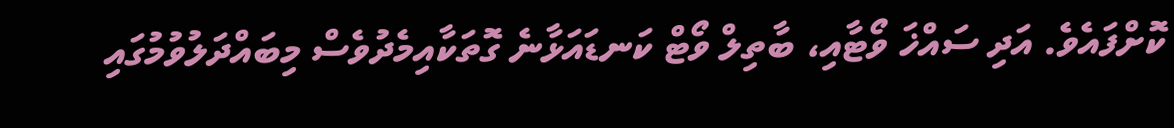ކޮށްފައެވެ. އަދި ސައްޚަ ވޯޓާއި، ބާތިލް ވޯޓް ކަނޑައަޅާނެ ގޮތަކާއިމެދުވެސް މިބައްދަލުވުމުގައި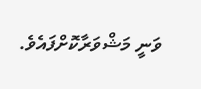ވަނީ މަޝްވަރާކޮށްފައެވެ.